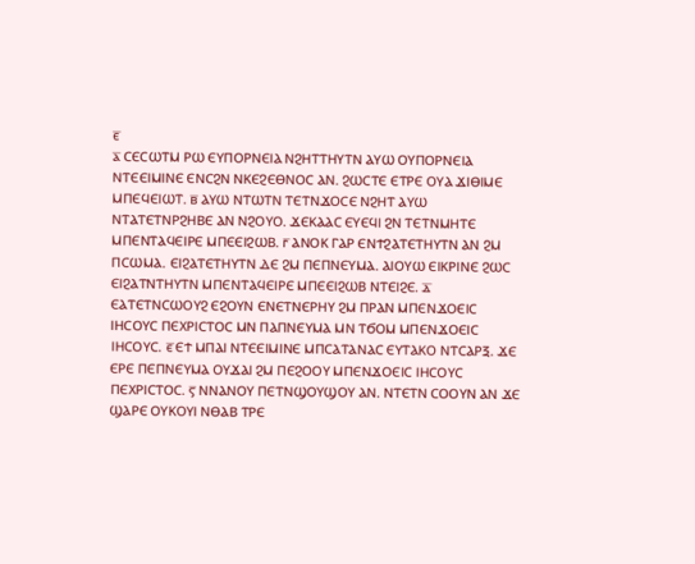ⲉ̅
ⲁ̅ ⲤⲈⲤⲰⲦⲘ ⲢⲰ ⲈⲨⲠⲞⲢⲚⲈⲒⲀ ⲚϨⲎⲦⲦⲎⲨⲦⲚ ⲀⲨⲰ ⲞⲨⲠⲞⲢⲚⲈⲒⲀ ⲚⲦⲈⲈⲒⲘⲒⲚⲈ ⲈⲚⲤϨⲚ ⲚⲔⲈϨⲈⲐⲚⲞⲤ ⲀⲚ. ϨⲰⲤⲦⲈ ⲈⲦⲢⲈ ⲞⲨⲀ ϪⲒⲐⲒⲘⲈ ⲘⲠⲈϤⲈⲒⲰⲦ. ⲃ̅ ⲀⲨⲰ ⲚⲦⲰⲦⲚ ⲦⲈⲦⲚϪⲞⲤⲈ ⲚϨⲎⲦ ⲀⲨⲰ ⲚⲦⲀⲦⲈⲦⲚⲢϨⲎⲂⲈ ⲀⲚ ⲚϨⲞⲨⲞ. ϪⲈⲔⲀⲀⲤ ⲈⲨⲈϤⲒ ϨⲚ ⲦⲈⲦⲚⲘⲎⲦⲈ ⲘⲠⲈⲚⲦⲀϤⲈⲒⲢⲈ ⲘⲠⲈⲈⲒϨⲰⲂ. ⲅ̅ ⲀⲚⲞⲔ ⲄⲀⲢ ⲈⲚϮϨⲀⲦⲈⲦⲎⲨⲦⲚ ⲀⲚ ϨⲘ ⲠⲤⲰⲘⲀ. ⲈⲒϨⲀⲦⲈⲦⲎⲨⲦⲚ ⲆⲈ ϨⲘ ⲠⲈⲠⲚⲈⲨⲘⲀ. ⲀⲒⲞⲨⲰ ⲈⲒⲔⲢⲒⲚⲈ ϨⲰⲤ ⲈⲒϨⲀⲦⲚⲦⲎⲨⲦⲚ ⲘⲠⲈⲚⲦⲀϤⲈⲒⲢⲈ ⲘⲠⲈⲈⲒϨⲰⲂ ⲚⲦⲈⲒϨⲈ. ⲇ̅ ⲈⲀⲦⲈⲦⲚⲤⲰⲞⲨϨ ⲈϨⲞⲨⲚ ⲈⲚⲈⲦⲚⲈⲢⲎⲨ ϨⲘ ⲠⲢⲀⲚ ⲘⲠⲈⲚϪⲞⲈⲒⲤ ⲒⲎⲤⲞⲨⲤ ⲠⲈⲬⲢⲒⲤⲦⲞⲤ ⲘⲚ ⲠⲀⲠⲚⲈⲨⲘⲀ ⲘⲚ ⲦϬⲞⲘ ⲘⲠⲈⲚϪⲞⲈⲒⲤ ⲒⲎⲤⲞⲨⲤ. ⲉ̅ ⲈϮ ⲘⲠⲀⲒ ⲚⲦⲈⲈⲒⲘⲒⲚⲈ ⲘⲠⲤⲀⲦⲀⲚⲀⲤ ⲈⲨⲦⲀⲔⲞ ⲚⲦⲤⲀⲢⲜ. ϪⲈ ⲈⲢⲈ ⲠⲈⲠⲚⲈⲨⲘⲀ ⲞⲨϪⲀⲒ ϨⲘ ⲠⲈϨⲞⲞⲨ ⲘⲠⲈⲚϪⲞⲈⲒⲤ ⲒⲎⲤⲞⲨⲤ ⲠⲈⲬⲢⲒⲤⲦⲞⲤ. ⲋ̅ ⲚⲚⲀⲚⲞⲨ ⲠⲈⲦⲚϢⲞⲨϢⲞⲨ ⲀⲚ. ⲚⲦⲈⲦⲚ ⲤⲞⲞⲨⲚ ⲀⲚ ϪⲈ ϢⲀⲢⲈ ⲞⲨⲔⲞⲨⲒ ⲚⲐⲀⲂ ⲦⲢⲈ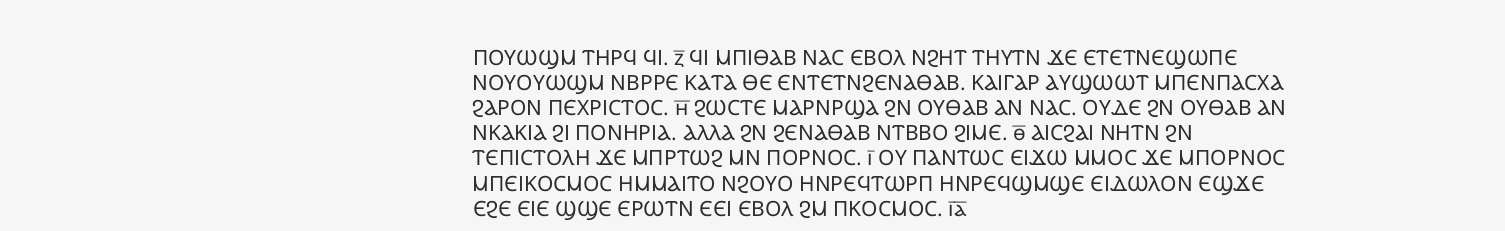ⲠⲞⲨⲰϢⲘ ⲦⲎⲢϤ ϤⲒ. ⲍ̅ ϤⲒ ⲘⲠⲒⲐⲀⲂ ⲚⲀⲤ ⲈⲂⲞⲖ ⲚϨⲎⲦ ⲦⲎⲨⲦⲚ ϪⲈ ⲈⲦⲈⲦⲚⲈϢⲰⲠⲈ ⲚⲞⲨⲞⲨⲰϢⲘ ⲚⲂⲢⲢⲈ ⲔⲀⲦⲀ ⲐⲈ ⲈⲚⲦⲈⲦⲚϨⲈⲚⲀⲐⲀⲂ. ⲔⲀⲒⲄⲀⲢ ⲀⲨϢⲰⲰⲦ ⲘⲠⲈⲚⲠⲀⲤⲬⲀ ϨⲀⲢⲞⲚ ⲠⲈⲬⲢⲒⲤⲦⲞⲤ. ⲏ̅ ϨⲰⲤⲦⲈ ⲘⲀⲢⲚⲢϢⲀ ϨⲚ ⲞⲨⲐⲀⲂ ⲀⲚ ⲚⲀⲤ. ⲞⲨⲆⲈ ϨⲚ ⲞⲨⲐⲀⲂ ⲀⲚ ⲚⲔⲀⲔⲒⲀ ϨⲒ ⲠⲞⲚⲎⲢⲒⲀ. ⲀⲖⲖⲀ ϨⲚ ϨⲈⲚⲀⲐⲀⲂ ⲚⲦⲂⲂⲞ ϨⲒⲘⲈ. ⲑ̅ ⲀⲒⲤϨⲀⲒ ⲚⲎⲦⲚ ϨⲚ ⲦⲈⲠⲒⲤⲦⲞⲖⲎ ϪⲈ ⲘⲠⲢⲦⲰϨ ⲘⲚ ⲠⲞⲢⲚⲞⲤ. ⲓ̅ ⲞⲨ ⲠⲀⲚⲦⲰⲤ ⲈⲒϪⲰ ⲘⲘⲞⲤ ϪⲈ ⲘⲠⲞⲢⲚⲞⲤ ⲘⲠⲈⲒⲔⲞⲤⲘⲞⲤ ⲎⲘⲘⲀⲒⲦⲞ ⲚϨⲞⲨⲞ ⲎⲚⲢⲈϤⲦⲰⲢⲠ ⲎⲚⲢⲈϤϢⲘϢⲈ ⲈⲒⲆⲰⲖⲞⲚ ⲈϢϪⲈ ⲈϨⲈ ⲈⲒⲈ ϢϢⲈ ⲈⲢⲰⲦⲚ ⲈⲈⲒ ⲈⲂⲞⲖ ϨⲘ ⲠⲔⲞⲤⲘⲞⲤ. ⲓ̅ⲁ̅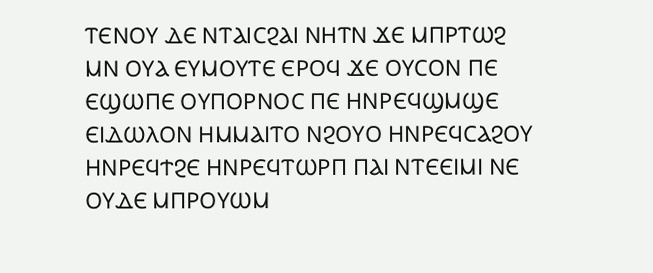ⲦⲈⲚⲞⲨ ⲆⲈ ⲚⲦⲀⲒⲤϨⲀⲒ ⲚⲎⲦⲚ ϪⲈ ⲘⲠⲢⲦⲰϨ ⲘⲚ ⲞⲨⲀ ⲈⲨⲘⲞⲨⲦⲈ ⲈⲢⲞϤ ϪⲈ ⲞⲨⲤⲞⲚ ⲠⲈ ⲈϢⲰⲠⲈ ⲞⲨⲠⲞⲢⲚⲞⲤ ⲠⲈ ⲎⲚⲢⲈϤϢⲘϢⲈ ⲈⲒⲆⲰⲖⲞⲚ ⲎⲘⲘⲀⲒⲦⲞ ⲚϨⲞⲨⲞ ⲎⲚⲢⲈϤⲤⲀϨⲞⲨ ⲎⲚⲢⲈϤϮϨⲈ ⲎⲚⲢⲈϤⲦⲰⲢⲠ ⲠⲀⲒ ⲚⲦⲈⲈⲒⲘⲒ ⲚⲈ ⲞⲨⲆⲈ ⲘⲠⲢⲞⲨⲰⲘ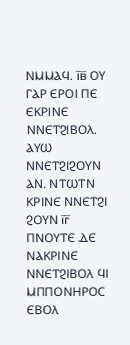ⲚⲘⲘⲀϤ. ⲓ̅ⲃ̅ ⲞⲨ ⲄⲀⲢ ⲈⲢⲞⲒ ⲠⲈ ⲈⲔⲢⲒⲚⲈ ⲚⲚⲈⲦϨⲒⲂⲞⲖ. ⲀⲨⲰ ⲚⲚⲈⲦϨⲒϨⲞⲨⲚ ⲀⲚ. ⲚⲦⲰⲦⲚ ⲔⲢⲒⲚⲈ ⲚⲚⲈⲦϨⲒ ϨⲞⲨⲚ ⲓ̅ⲅ̅ ⲠⲚⲞⲨⲦⲈ ⲆⲈ ⲚⲀⲔⲢⲒⲚⲈ ⲚⲚⲈⲦϨⲒⲂⲞⲖ ϤⲒ ⲘⲠⲠⲞⲚⲎⲢⲞⲤ ⲈⲂⲞⲖ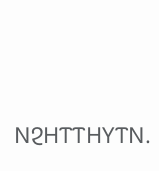ⲚϨⲎⲦⲦⲎⲨⲦⲚ.